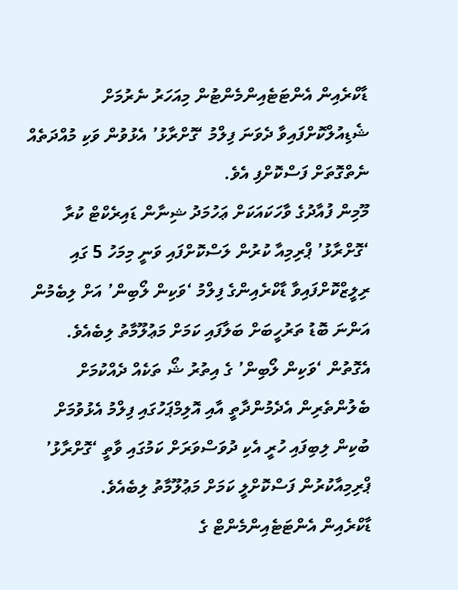ޑާކްރެއިން އެންޓަޓެއިންމެންޓުން މިއަހަރު ނެރުމަށް ޝެޑިއުލްކޮށްފައިވާ ދެވަނަ ފިލްމު ‘ގޮށްރާޅު’ އެޅުވުން ވަކި މުއްދަތެއް ނެތްގޮތަށް ފަސްކޮށްފި އެވެ.
މޫމިން ފުއާދުގެ ވާހަކައަކަށް ޢަހުމަދު ޝިނާން ޑައިރެކްޓް ކުރާ ‘ގޮށްރާޅު’ ޕްރިމިއާ ކުރުން ލަސްކޮށްފައި ވަނީ މިމަހު 5 ގައި ރިލީޒްކޮށްފައިވާ ޑާކްރެއިންގެ ފިލްމު ‘ވަކިން ލޯބިން’ އަށް ލިބެމުން އަންނަ ބޮޑު ތަރުހީބަށް ބަލާފައި ކަމަށް މަޢުލޫމާތު ލިބެއެވެ. އެގޮތުން ‘ވަކިން ލޯބިން’ ގެ އިތުރު ޝޯ ތަކެއް ދެއްކުމަށް ބެލުންތެރިން އެދެމުންދާތީ އާއި އޮލިމްޕަހުގައި ފިލްމު އެޅުވުމަށް ބުކިން ލިބިފައި ހުރީ އެކި ދުވަސްވަރަށް ކަމުގައި ވާތީ ‘ގޮށްރާޅު’ ޕްރިމިއާކުރުން ފަސްކޮށްލީ ކަމަށް މަޢުލޫމާތު ލިބެއެވެ.
ޑާކްރެއިން އެންޓަޓެއިންމެންޓް ގެ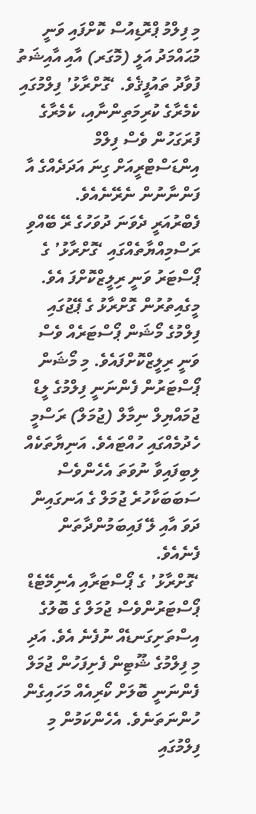މި ފިލްމު ޕްރޮޑިއުސް ކޮށްފައި ވަނީ މުޙައްމަދު އަލީ (މޮގަރ) އާއި އާއިޝަތު ފުވާދު ތައުފީޤެވެ. ‘ގޮށްރާޅު’ ފިލްމުގައި ކެމެރާގެ ކުރިމަތިންނާއި، ކެމެރާގެ ފުރަގަހުން ވެސް ފިލްމް އިންޑަސްޓްރީއަށް ގިނަ އަދަދެއްގެ އާ ފަންނާނުން ނެރޭނެއެވެ.
ފެބްރުއަރީ ދެވަނަ ދުވަހުގެ ރޭ ބޭއްވި ރަސްމިއްޔާތެއްގައި ‘ގޮށްރާޅު’ ގެ ޕޯސްޓަރު ވަނީ ރިލީޒްކޮށްފަ އެވެ. މީގެއިތުރުން ގޮށްރާޅު ގެ ޕޭޖުގައި ފިލްމުގެ މޯޝަން ޕޯސްޓަރެއް ވެސް ވަނީ ރިލީޒްކޮށްފައެވެ. މި މޯޝަން ޕޯސްޓަރުން ފެންނަނީ ފިލްމުގެ ލީޑް ޖުމައްޔިލް ނިމާލް (ޖުމަލް) ރަސްމީ ހެދުމެއްގައި ހުއްޓައެވެ. އަނިޔާތަކެއް ލިބިފައިވާ ނުވަތަ އެހެންވެސް ސަބަބަކާހުރެ ޖުމަލް ގެ އަނގައިން ދަވަ އާއި ލޭ ފައިބަމުންދާތަން ފެނެއެވެ.
‘ގޮށްރާޅު’ ގެ ޕޯސްޓަރާއި އެނިމޭޓެޑް ޕޯސްޓަރުންވެސް ޖުމަލް ގެ ބޮލުގެ އިސްތަށިގަނޑެއް ނުފެނެ އެވެ. އަދި މި ފިލްމުގެ ޝޫޓިން ފެށިފަހުން ޖުމަލް ފެންނަނީ ބޮލަށް ކޯރިއެއް މަހައިގެން ހުންނަތަނެވެ. އެހެންކަމުން މި ފިލްމުގައި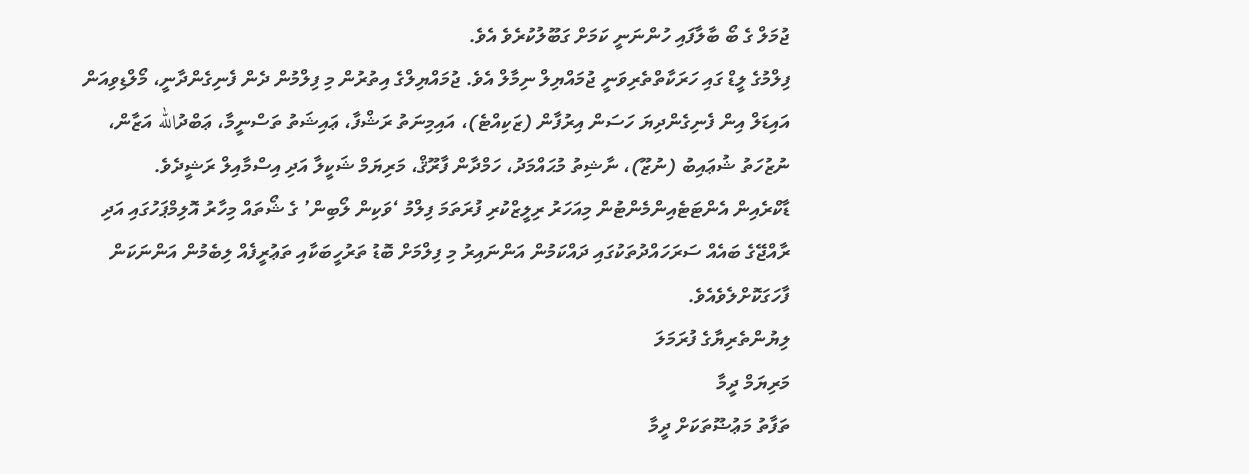ޖުމަލް ގެ ބޯ ބާލާފައި ހުންނަނީ ކަމަށް ގަބޫލުކުރެވެ އެވެ.
ފިލްމުގެ ލީޑް ގައި ހަރަކާތްތެރިވަނީ ޖުމައްޔިލް ނިމާލް އެވެ. ޖުމައްޔިލްގެ އިތުރުން މި ފިލްމުން ދެން ފެނިގެންދާނީ، މޯލްޑިވިއަން އައިޑަލް އިން ފެނިގެންދިޔަ ހަސަން އިރުފާން (ޒަކިއްޓެ)، އައިމިނަތު ރަޝްފާ، ޢައިޝަތު ތަސްނީމާ، ޢަބްދުالله އަޒާން، ނުޒުހަތު ޝުޢައިބު (ނުޒޫ)، ނާޝިތު މުޙައްމަދު، ހަމްދާން ފާރޫޤް، މަރިޔަމް ޝަކީލާ އަދި އިސްމާއިލް ރަޝީދެވެ.
ޑާކްރެއިން އެންޓަޓެއިންމެންޓުން މިއަހަރު ރިލީޒްކުރި ފުރަތަމަ ފިލްމު ‘ވަކިން ލޯބިން’ ގެ ޝޯތައް މިހާރު އޮލިމްޕަހުގައި އަދި ރާއްޖޭގެ ބައެއް ސަރަހައްދުތަކުގައި ދައްކަމުން އަންނައިރު މި ފިލްމަށް ބޮޑު ތަރުހީބަކާއި ތަޢުރީފެއް ލިބެމުން އަންނަކަން ފާހަގަކޮށްލެވެއެވެ.
ލިޔުންތެރިޔާގެ ފުރަމަލަ
މަރިޔަމް ދީމާ
ތަފާތު މަޢުޟޫތަކަށް ދީމާ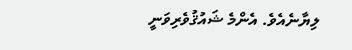ލިޔާނެއެވެ. އެންމެ ޝައުޤުވެރިވަނީ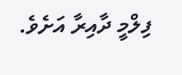ފިލްމީ ދާއިރާ އަށެވެ.